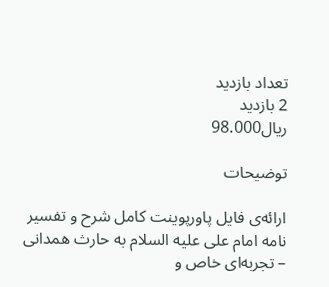تعداد بازدید
2 بازدید
ریال98.000

توضیحات

ارائه‌ی فایل پاورپوینت کامل شرح و تفسیر نامه امام علی علیه السلام به حارث همدانی – تجربه‌ای خاص و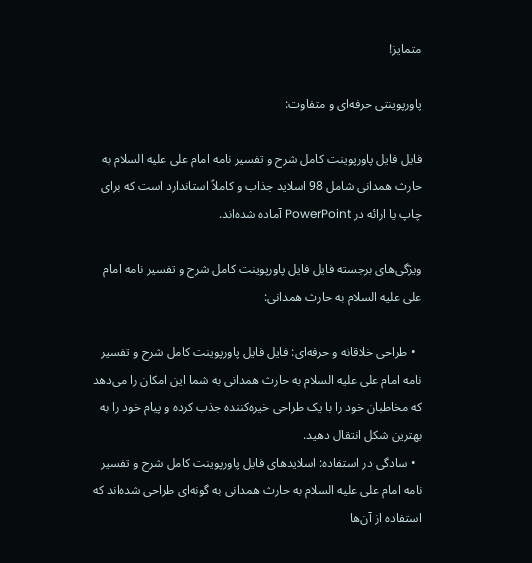متمایز!

پاورپوینتی حرفه‌ای و متفاوت:

فایل فایل پاورپوینت کامل شرح و تفسیر نامه امام علی علیه السلام به حارث همدانی شامل 98 اسلاید جذاب و کاملاً استاندارد است که برای چاپ یا ارائه در PowerPoint آماده شده‌اند.

ویژگی‌های برجسته فایل فایل پاورپوینت کامل شرح و تفسیر نامه امام علی علیه السلام به حارث همدانی:

  • طراحی خلاقانه و حرفه‌ای: فایل فایل پاورپوینت کامل شرح و تفسیر نامه امام علی علیه السلام به حارث همدانی به شما این امکان را می‌دهد که مخاطبان خود را با یک طراحی خیره‌کننده جذب کرده و پیام خود را به بهترین شکل انتقال دهید.
  • سادگی در استفاده: اسلایدهای فایل پاورپوینت کامل شرح و تفسیر نامه امام علی علیه السلام به حارث همدانی به گونه‌ای طراحی شده‌اند که استفاده از آن‌ها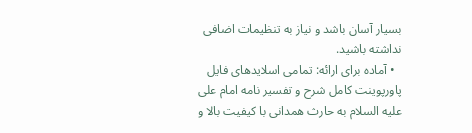بسیار آسان باشد و نیاز به تنظیمات اضافی نداشته باشید.
  • آماده برای ارائه: تمامی اسلایدهای فایل پاورپوینت کامل شرح و تفسیر نامه امام علی علیه السلام به حارث همدانی با کیفیت بالا و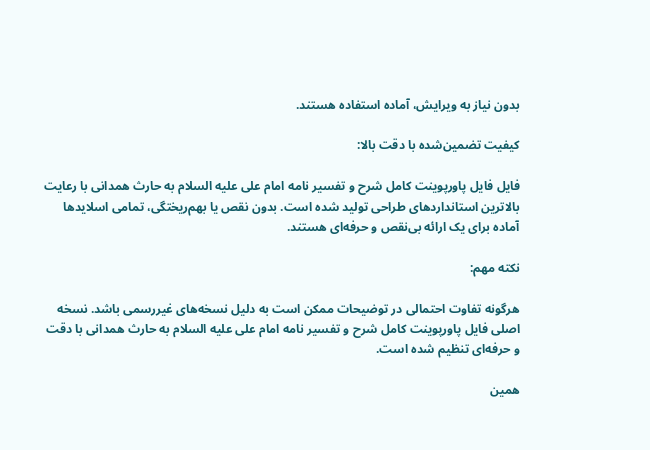بدون نیاز به ویرایش، آماده استفاده هستند.

کیفیت تضمین‌شده با دقت بالا:

فایل فایل پاورپوینت کامل شرح و تفسیر نامه امام علی علیه السلام به حارث همدانی با رعایت بالاترین استانداردهای طراحی تولید شده است. بدون نقص یا بهم‌ریختگی، تمامی اسلایدها آماده برای یک ارائه بی‌نقص و حرفه‌ای هستند.

نکته مهم:

هرگونه تفاوت احتمالی در توضیحات ممکن است به دلیل نسخه‌های غیررسمی باشد. نسخه اصلی فایل پاورپوینت کامل شرح و تفسیر نامه امام علی علیه السلام به حارث همدانی با دقت و حرفه‌ای تنظیم شده است.

همین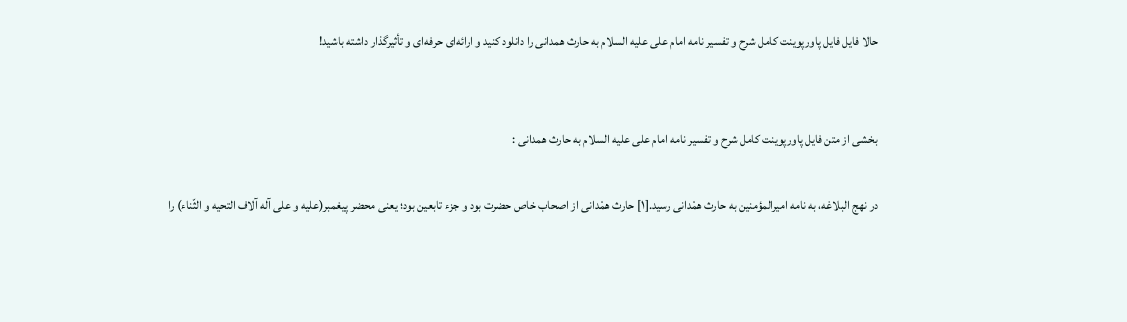حالا فایل فایل پاورپوینت کامل شرح و تفسیر نامه امام علی علیه السلام به حارث همدانی را دانلود کنید و ارائه‌ای حرفه‌ای و تأثیرگذار داشته باشید!


بخشی از متن فایل پاورپوینت کامل شرح و تفسیر نامه امام علی علیه السلام به حارث همدانی :

در نهج البلاغه، به نامه امیرالمؤمنین به حارث همْدانی رسید.[۱] حارث همْدانی از اصحاب خاص حضرت بود و جزء تابعین بود؛ یعنی محضر پیغمبر(علیه و علی آله آلاف التحیه و الثّناء) را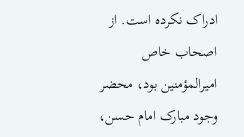ادراک نکرده است. از اصحاب خاص امیرالمؤمنین بود، محضر وجود مبارک امام حسن،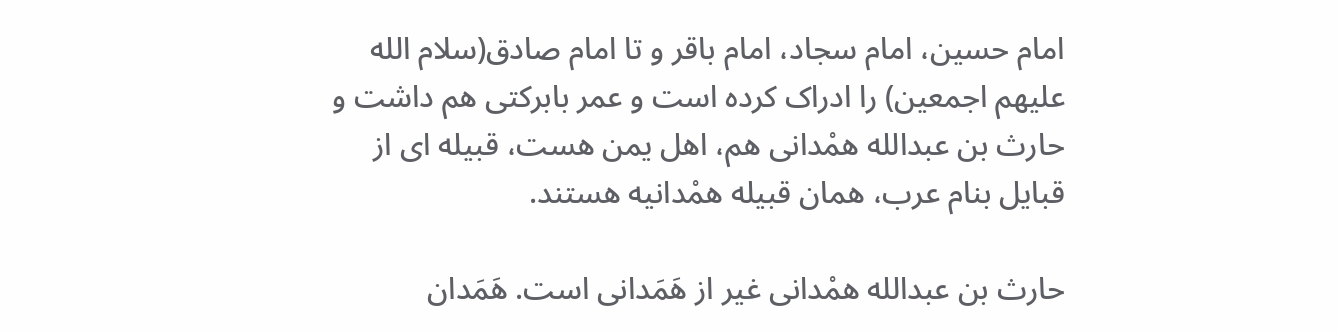امام حسین، امام سجاد، امام باقر و تا امام صادق(سلام الله علیهم اجمعین) را ادراک کرده است و عمر بابرکتی هم داشت و حارث بن عبدالله همْدانی هم، اهل یمن هست، قبیله ای از قبایل بنام عرب، همان قبیله همْدانیه هستند.

حارث بن عبدالله همْدانی غیر از هَمَدانی است. هَمَدان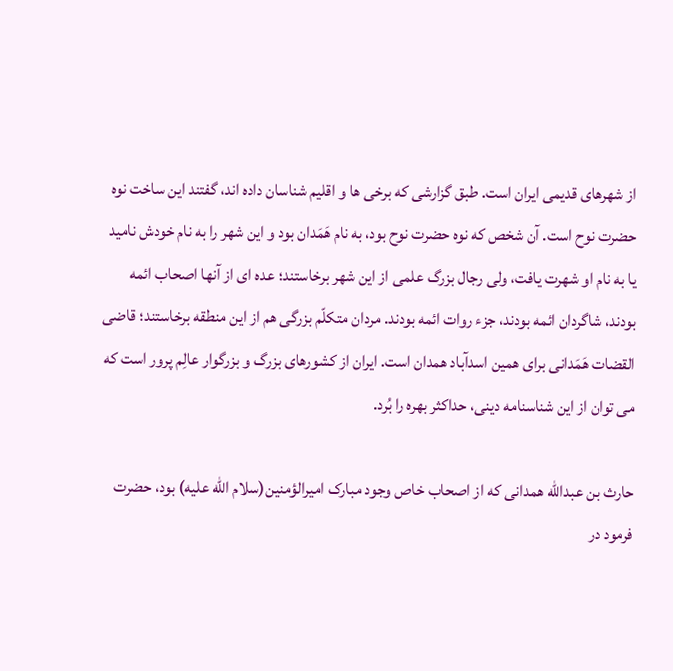از شهرهای قدیمی ایران است. طبق گزارشی که برخی ها و اقلیم شناسان داده اند، گفتند این ساخت نوه حضرت نوح است. آن شخص که نوه حضرت نوح بود، به نام هَمَدان بود و این شهر را به نام خودش نامید یا به نام او شهرت یافت، ولی رجال بزرگ علمی از این شهر برخاستند؛ عده ای از آنها اصحاب ائمه بودند، شاگردان ائمه بودند، جزء روات ائمه بودند. مردان متکلّم بزرگی هم از این منطقه برخاستند؛ قاضی القضات هَمَدانی برای همین اسدآباد همدان است. ایران از کشورهای بزرگ و بزرگوار عالِم پرور است که می توان از این شناسنامه دینی، حداکثر بهره را بُرد.

حارث بن عبدالله همدانی که از اصحاب خاص وجود مبارک امیرالؤمنین(سلام الله علیه) بود، حضرت فرمود در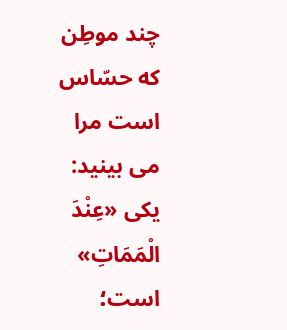چند موطِن که حسّاس است مرا می بینید: یکی «عِنْدَ الْمَمَاتِ» است؛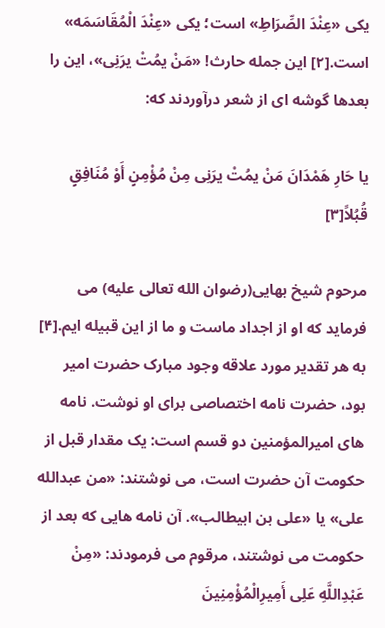یکی «عِنْدَ الصِّرَاطِ» است؛ یکی «عِنْدَ الْمُقَاسَمَه» است.[۲] این جمله حارث! «مَنْ یمُتْ یرَنِی»، این را بعدها گوشه ای از شعر درآوردند که:

یا حَارِ هَمْدَانَ مَنْ یمُتْ یرَنِی مِنْ مُؤْمِنٍ أَوْ مُنَافِقٍ قُبُلاً[۳]

مرحوم شیخ بهایی(رضوان الله تعالی علیه) می فرماید که او از اجداد ماست و ما از این قبیله ایم.[۴] به هر تقدیر مورد علاقه وجود مبارک حضرت امیر بود، حضرت نامه اختصاصی برای او نوشت. نامه های امیرالمؤمنین دو قسم است: یک مقدار قبل از حکومت آن حضرت است، می نوشتند: «من عبدالله علی» یا «علی بن ابیطالب». آن نامه هایی که بعد از حکومت می نوشتند، مرقوم می فرمودند: «مِنْ عَبْدِاللَّهِ عَلِی أَمِیرِالْمُؤْمِنِینَ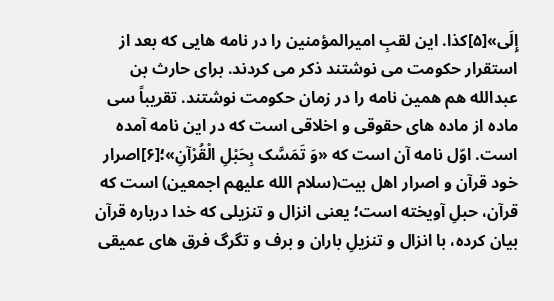إِلَی»[۵]کذا. این لقبِ امیرالمؤمنین را در نامه هایی که بعد از استقرار حکومت می نوشتند ذکر می کردند. برای حارث بن عبدالله هم همین نامه را در زمان حکومت نوشتند. تقریباً سی ماده از ماده های حقوقی و اخلاقی است که در این نامه آمده است. اوّل نامه آن است که «وَ تَمَسَّک بِحَبْلِ الْقُرْآنِ»؛[۶]اصرار خود قرآن و اصرار اهل بیت(سلام الله علیهم اجمعین) است که قرآن، حبلِ آویخته است؛ یعنی انزال و تنزیلی که خدا درباره قرآن بیان کرده، با انزال و تنزیلِ باران و برف و تگرگ فرق های عمیقی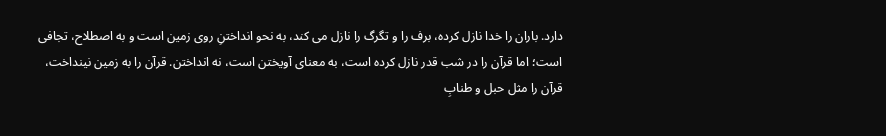دارد. باران را خدا نازل کرده، برف را و تگرگ را نازل می کند، به نحو انداختنِ روی زمین است و به اصطلاح، تجافی است؛ اما قرآن را در شب قدر نازل کرده است، به معنای آویختن است، نه انداختن. قرآن را به زمین نینداخت، قرآن را مثل حبل و طنابِ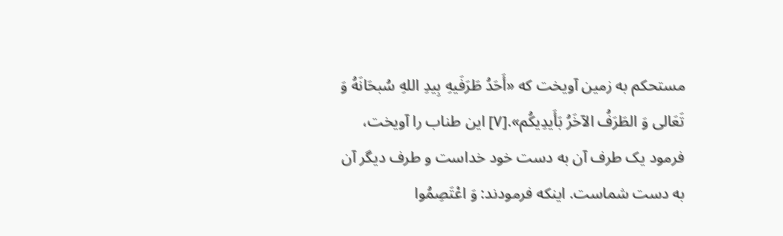مستحکم به زمین آویخت که «أَحَدُ طَرَفَیهِ بِیدِ اللهِ سُبحَانَهُ وَ تَعَالی وَ الطَرَفُ الآخَرُ بَأَیدِیکُم».[۷] این طناب را آویخت، فرمود یک طرف آن به دست خود خداست و طرف دیگر آن به دست شماست. اینکه فرمودند: وَ اعْتَصِمُوا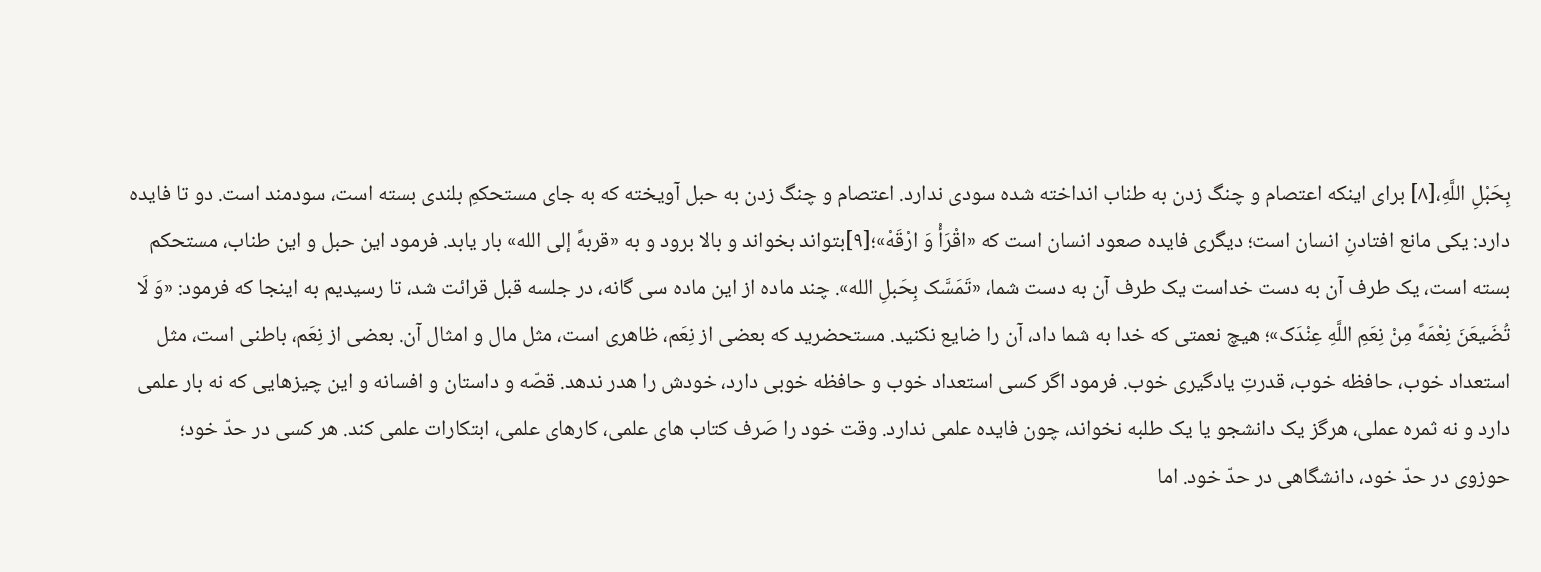بِحَبْلِ اللَّهِ،[۸] برای اینکه اعتصام و چنگ زدن به طناب انداخته شده سودی ندارد. اعتصام و چنگ زدن به حبل آویخته که به جای مستحکمِ بلندی بسته است، سودمند است. دو تا فایده دارد: یکی مانع افتادنِ انسان است؛ دیگری فایده صعود انسان است که «اقْرَأْ وَ ارْقَهْ»؛[۹]بتواند بخواند و بالا برود و به «قربهً إلی الله» بار یابد. فرمود این حبل و این طناب، مستحکم بسته است، یک طرف آن به دست خداست یک طرف آن به دست شما، «تَمَسَّک بِحَبلِ الله». چند ماده از این ماده سی گانه، در جلسه قبل قرائت شد، تا رسیدیم به اینجا که فرمود: «وَ لَا تُضَیعَنَ نِعْمَهً مِنْ نِعَمِ اللَّهِ عِنْدَک»؛ هیچ نعمتی که خدا به شما داد، آن را ضایع نکنید. مستحضرید که بعضی از نِعَم، ظاهری است، مثل مال و امثال آن. بعضی از نِعَم، باطنی است، مثل استعداد خوب، حافظه خوب، قدرتِ یادگیری خوب. فرمود اگر کسی استعداد خوب و حافظه خوبی دارد، خودش را هدر ندهد. قصّه و داستان و افسانه و این چیزهایی که نه بار علمی دارد و نه ثمره عملی، هرگز یک دانشجو یا یک طلبه نخواند، چون فایده علمی ندارد. وقت خود را صَرف کتاب های علمی، کارهای علمی، ابتکارات علمی کند. هر کسی در حدّ خود؛ حوزوی در حدّ خود، دانشگاهی در حدّ خود. اما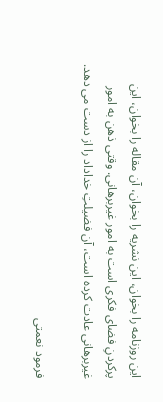این روزنامه را بخوان، این نشریه را بخوان، آن مقاله را بخوان، این پرکردنِ فضای فکری است به امور غیربرهانی. وقتی ذهن به امور غیربرهانی عادت کرده است، آن فضیلتِ خداداد را از دست می دهد.

فرمود نعمتی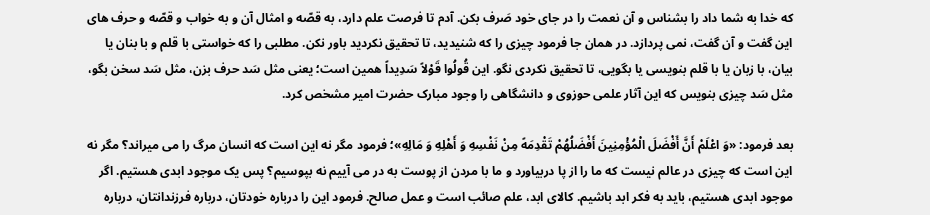که خدا به شما داد را بشناس و آن نعمت را در جای خود صَرف بکن. آدم تا فرصت علم دارد، به قصّه و امثال آن و به خواب و قصّه و حرف های این گفت و آن گفت، نمی پردازد. در همان جا فرمود چیزی را که شنیدید، تا تحقیق نکردید باور نکن. مطلبی را که خواستی با قلم و با بنان یا بیان، با زبان یا با قلم بنویسی یا بگویی، تا تحقیق نکردی نگو. این قُولُوا قَوْلاً سَدِیداً همین است؛ یعنی مثل سَد حرف بزن، مثل سَد سخن بگو، مثل سَد چیزی بنویس که این آثار علمی حوزوی و دانشگاهی را وجود مبارک حضرت امیر مشخص کرد.

بعد فرمود: «وَ اعْلَمْ أَنَّ أَفْضَلَ الْمُؤْمِنِینَ أَفْضَلُهُمْ تَقْدِمَهً مِنْ نَفْسِهِ وَ أَهْلِهِ وَ مَالِهِ»؛ فرمود مگر نه این است که انسان مرگ را می میراند؟ مگر نه این است که چیزی در عالم نیست که ما را از پا دربیاورد و ما با مردن از پوست به در می آییم نه بپوسیم؟ پس یک موجود ابدی هستیم. اگر موجود ابدی هستیم، باید به فکر ابد باشیم. کالای ابد، علم صائب است و عمل صالح. فرمود این را درباره خودتان، درباره فرزندانتان، درباره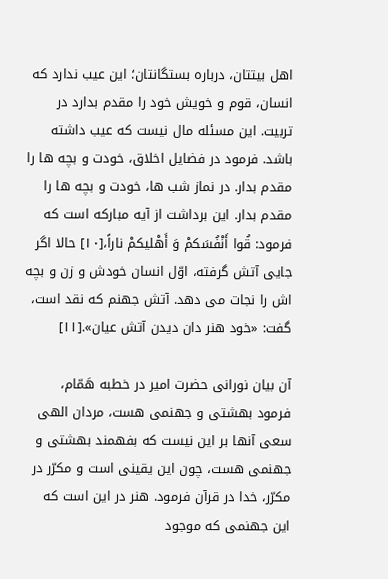اهل بیتتان، درباره بستگانتان؛ این عیب ندارد که انسان، قوم و خویش خود را مقدم بدارد در تربیت. این مسئله مال نیست که عیب داشته باشد. فرمود در فضایل اخلاق، خودت و بچه ها را مقدم بدار. در نماز شب ها، خودت و بچه ها را مقدم بدار. این برداشت از آیه مبارکه است که فرمود: قُوا أَنْفُسَکمْ وَ أَهْلیکمْ ناراً،[۱۰] حالا اگر جایی آتش گرفته، اوّل انسان خودش و زن و بچه اش را نجات می دهد. آتش جهنم که نقد است، گفت: «خود هنر دان دیدن آتش عیان».[۱۱]

آن بیان نورانی حضرت امیر در خطبه هَمّام، فرمود بهشتی و جهنمی هست، مردان الهی سعی آنها بر این نیست که بفهمند بهشتی و جهنمی هست، چون این یقینی است و مکرّر در مکرّر، خدا در قرآن فرمود. هنر در این است که این جهنمی که موجود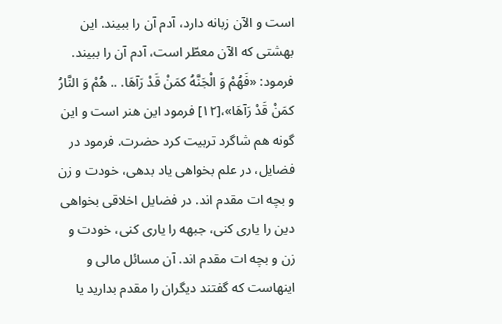است و الآن زبانه دارد، آدم آن را ببیند. این بهشتی که الآن معطّر است، آدم آن را ببیند. فرمود: «فَهُمْ وَ الْجَنَّهُ کمَنْ قَدْ رَآهَا. .. هُمْ وَ النَّارُ کمَنْ قَدْ رَآهَا»،[۱۲] فرمود این هنر است و این گونه هم شاگرد تربیت کرد حضرت. فرمود در فضایل، در علم بخواهی یاد بدهی، خودت و زن و بچه ات مقدم اند. در فضایل اخلاقی بخواهی دین را یاری کنی، جبهه را یاری کنی، خودت و زن و بچه ات مقدم اند. آن مسائل مالی و اینهاست که گفتند دیگران را مقدم بدارید یا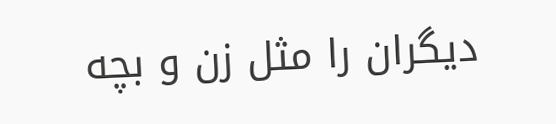دیگران را مثل زن و بچه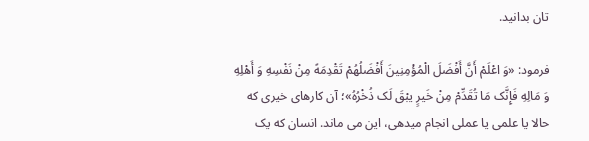تان بدانید.

فرمود: «وَ اعْلَمْ أَنَّ أَفْضَلَ الْمُؤْمِنِینَ أَفْضَلُهُمْ تَقْدِمَهً مِنْ نَفْسِهِ وَ أَهْلِهِ وَ مَالِهِ فَإِنَّک مَا تُقَدِّمْ مِنْ خَیرٍ یبْقَ لَک ذُخْرُهُ»؛ آن کارهای خیری که حالا یا علمی یا عملی انجام میدهی، این می ماند. انسان که یک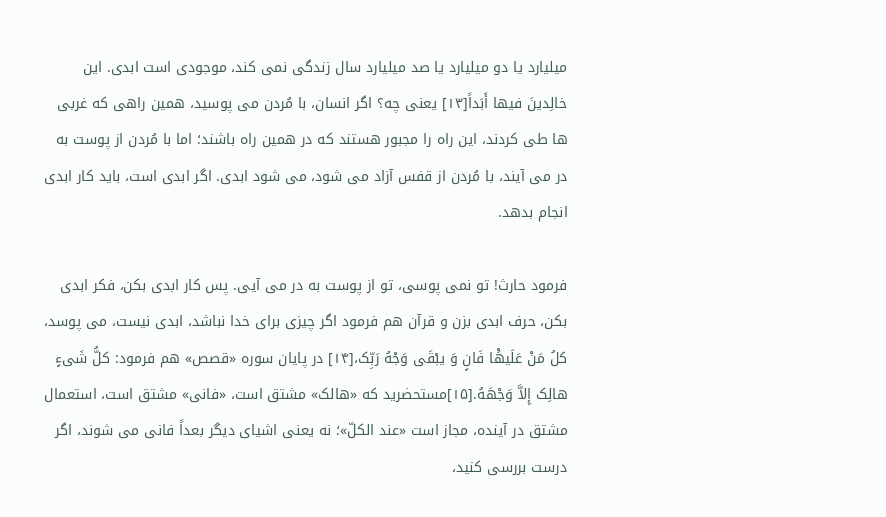میلیارد یا دو میلیارد یا صد میلیارد سال زندگی نمی کند، موجودی است ابدی. این خالِدینَ فیها أَبَداً[۱۳] یعنی چه؟ اگر انسان، با مُردن می پوسید، همین راهی که غربی ها طی کردند، این راه را مجبور هستند که در همین راه باشند؛ اما با مُردن از پوست به در می آیند، با مُردن از قفس آزاد می شود، می شود ابدی. اگر ابدی است، باید کار ابدی انجام بدهد.

فرمود حارث! تو نمی پوسی، تو از پوست به در می آیی. پس کار ابدی بکن، فکر ابدی بکن، حرف ابدی بزن و قرآن هم فرمود اگر چیزی برای خدا نباشد، ابدی نیست، می پوسد، کلُ مَنْ عَلَیهَْا فَانٍ وَ یبْقَی وَجْهُ رَبِّک،[۱۴] در پایان سوره «قصص» هم فرمود: کلُّ شَیءٍ هالِک إِلاَّ وَجْهَهُ.[۱۵]مستحضرید که «هالک» مشتق است، «فانی» مشتق است، استعمال مشتق در آینده، مجاز است «عند الکلّ»؛ نه یعنی اشیای دیگر بعداً فانی می شوند، اگر درست بررسی کنید،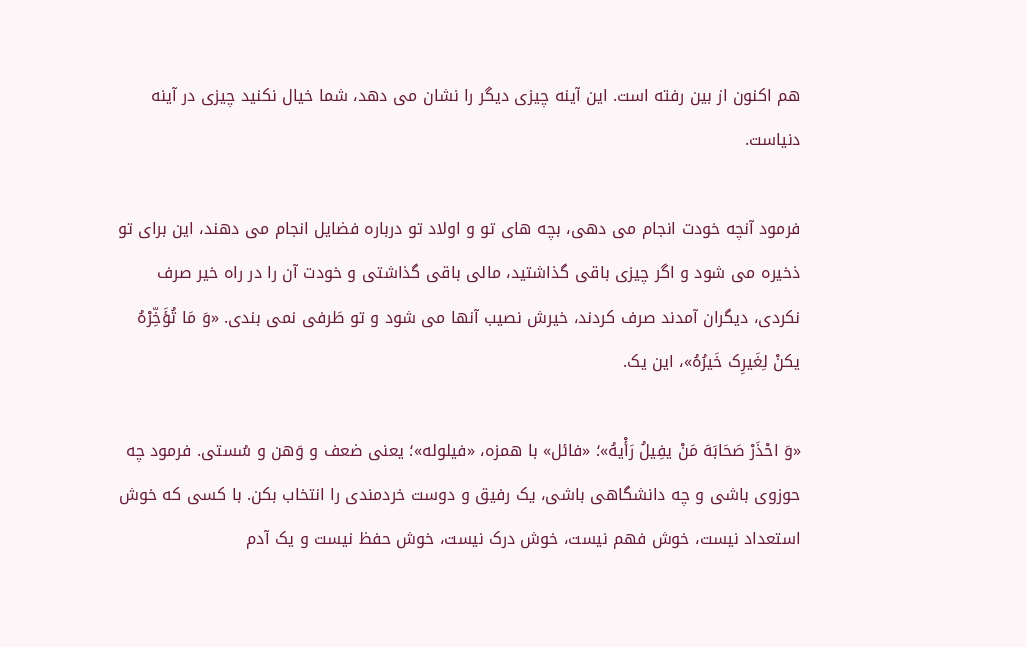هم اکنون از بین رفته است. این آینه چیزی دیگر را نشان می دهد، شما خیال نکنید چیزی در آینه دنیاست.

فرمود آنچه خودت انجام می دهی، بچه های تو و اولاد تو درباره فضایل انجام می دهند، این برای تو ذخیره می شود و اگر چیزی باقی گذاشتید، مالی باقی گذاشتی و خودت آن را در راه خیر صرف نکردی، دیگران آمدند صرف کردند، خیرش نصیب آنها می شود و تو طَرفی نمی بندی. «وَ مَا تُؤَخِّرْهُ یکنْ لِغَیرِک خَیرُهُ»، این یک.

«وَ احْذَرْ صَحَابَهَ مَنْ یفِیلُ رَأْیهُ»؛ «فائل» با همزه، «فیلوله»؛ یعنی ضعف و وَهن و سُستی. فرمود چه حوزوی باشی و چه دانشگاهی باشی، یک رفیق و دوست خردمندی را انتخاب بکن. با کسی که خوش استعداد نیست، خوش فهم نیست، خوش درک نیست، خوش حفظ نیست و یک آدم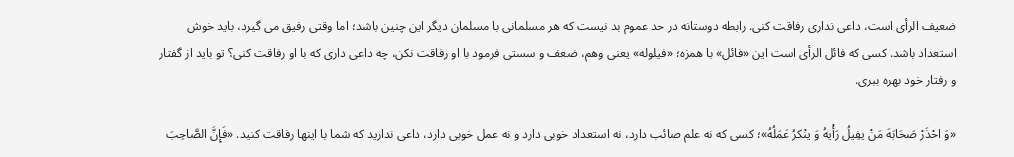ضعیف الرأی است، داعی نداری رفاقت کنی. رابطه دوستانه در حد عموم بد نیست که هر مسلمانی با مسلمان دیگر این چنین باشد؛ اما وقتی رفیق می گیرد، باید خوش استعداد باشد. کسی که فائل الرأی است این «فائل» با همزه؛ «فیلوله» یعنی وهم، ضعف و سستی فرمود با او رفاقت نکن، چه داعی داری که با او رفاقت کنی؟ تو باید از گفتار و رفتار خود بهره ببری.

«وَ احْذَرْ صَحَابَهَ مَنْ یفِیلُ رَأْیهُ وَ ینْکرُ عَمَلُهُ»؛ کسی که نه علم صائب دارد، نه استعداد خوبی دارد و نه عمل خوبی دارد، داعی ندارید که شما با اینها رفاقت کنید. «فَإِنَّ الصَّاحِبَ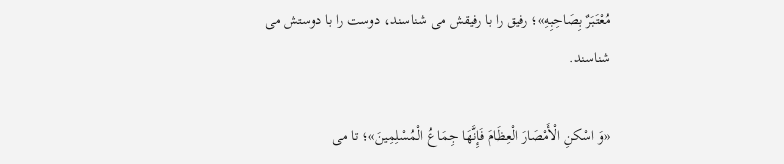مُعْتَبَرٌ بِصَاحِبِهِ»؛ رفیق را با رفیقش می شناسند، دوست را با دوستش می شناسند.

«وَ اسْکنِ الْأَمْصَارَ الْعِظَامَ فَإِنَّهَا جِمَاعُ الْمُسْلِمِینَ»؛ تا می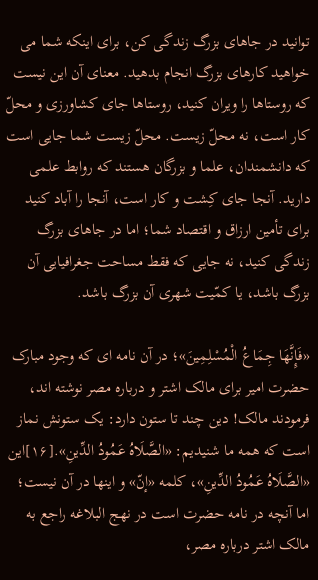توانید در جاهای بزرگ زندگی کن، برای اینکه شما می خواهید کارهای بزرگ انجام بدهید. معنای آن این نیست که روستاها را ویران کنید، روستاها جای کشاورزی و محلّ کار است، نه محلّ زیست. محلّ زیست شما جایی است که دانشمندان، علما و بزرگان هستند که روابط علمی دارید. آنجا جای کِشت و کار است، آنجا را آباد کنید برای تأمین ارزاق و اقتصاد شما؛ اما در جاهای بزرگ زندگی کنید، نه جایی که فقط مساحت جغرافیایی آن بزرگ باشد، یا کمّیت شهری آن بزرگ باشد.

«فَإِنَّهَا جِمَاعُ الْمُسْلِمِینَ»؛ در آن نامه ای که وجود مبارک حضرت امیر برای مالک اشتر و درباره مصر نوشته اند، فرمودند مالک! دین چند تا ستون دارد: یک ستونش نماز است که همه ما شنیدیم: «الصَّلَاهُ عَمُودُ الدِّینِ».[۱۶]این «الصَّلَاهُ عَمُودُ الدِّینِ»، کلمه «إنّ» و اینها در آن نیست؛ اما آنچه در نامه حضرت است در نهج البلاغه راجع به مالک اشتر درباره مصر،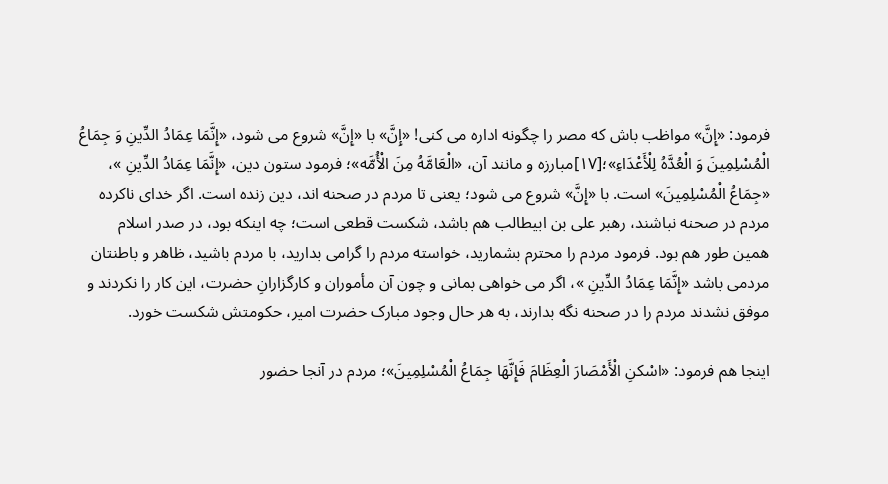فرمود: «إِنَّ» مواظب باش که مصر را چگونه اداره می کنی! «إِنَّ» با «إِنَّ» شروع می شود، «إِنَّمَا عِمَادُ الدِّینِ وَ جِمَاعُ الْمُسْلِمِینَ وَ الْعُدَّهُ لِلْأَعْدَاءِ»؛[۱۷]مبارزه و مانند آن، «الْعَامَّهُ مِنَ الْأُمَّه»؛ فرمود ستون دین، «إِنَّمَا عِمَادُ الدِّینِ »، «جِمَاعُ الْمُسْلِمِینَ» است. با «إِنَّ» شروع می شود؛ یعنی تا مردم در صحنه اند، دین زنده است. اگر خدای ناکرده مردم در صحنه نباشند، رهبر علی بن ابیطالب هم باشد، شکست قطعی است؛ چه اینکه بود، در صدر اسلام همین طور هم بود. فرمود مردم را محترم بشمارید، خواسته مردم را گرامی بدارید، با مردم باشید، ظاهر و باطنتان مردمی باشد «إِنَّمَا عِمَادُ الدِّینِ »، اگر می خواهی بمانی و چون آن مأموران و کارگزارانِ حضرت، این کار را نکردند و موفق نشدند مردم را در صحنه نگه بدارند، به هر حال وجود مبارک حضرت امیر، حکومتش شکست خورد.

اینجا هم فرمود: «اسْکنِ الْأَمْصَارَ الْعِظَامَ فَإِنَّهَا جِمَاعُ الْمُسْلِمِینَ»؛ مردم در آنجا حضور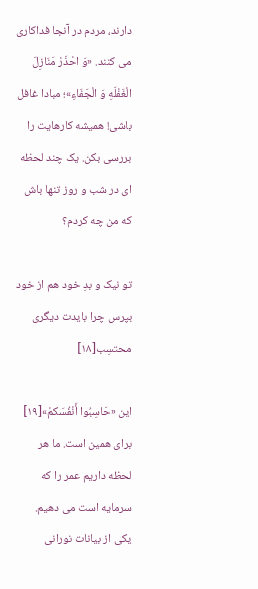دارند، مردم در آنجا فداکاری می کنند. «وَ احْذَرْ مَنَازِلَ الْغَفْلَهِ وَ الْجَفَاءِ»؛ مبادا غافل باشی! همیشه کارهایت را بررسی بکن. یک چند لحظه ای در شب و روز تنها باش که من چه کردم؟

تو نیک و بدِ خود هم از خود بپرس چرا بایدت دیگری محتسِب[۱۸]

این «حَاسِبُوا أَنْفُسَکمْ»[۱۹] برای همین است. ما هر لحظه داریم عمر را که سرمایه است می دهیم. یکی از بیانات نورانی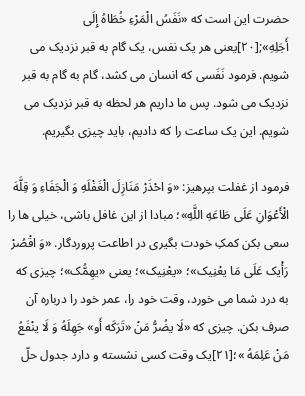حضرت این است که «نَفَسُ الْمَرْءِ خُطَاهُ إِلَی أَجَلِهِ»;[۲۰]یعنی هر یک نفس، یک گام به قبر نزدیک می شویم. فرمود نَفَسی که انسان می کشد، گام به گام به قبر نزدیک می شود. پس ما داریم هر لحظه به قبر نزدیک می شویم. این یک ساعت را که دادیم، باید چیزی بگیریم.

فرمود از غفلت بپرهیز: «وَ احْذَرْ مَنَازِلَ الْغَفْلَهِ وَ الْجَفَاءِ وَ قِلَّهَ الْأَعْوَانِ عَلَی طَاعَهِ اللَّهِ»؛ مبادا از این غافل باشی، خیلی ها را سعی بکن کمکِ خودت بگیری در اطاعت پروردگار. «وَ اقْصُرْ رَأْیک عَلَی مَا یعْنِیک»؛ «یعْنِیک»؛ یعنی «یهِمُّک»؛ چیزی که به درد شما می خورد، وقت خود را، عمر خود را درباره آن صرف بکن. چیزی که «لَا یضُرُّ مَنْ «تَرَکَه أَو» جَهِلَهُ وَ لَا ینْفَعُ مَنْ عَلِمَهُ »؛[۲۱]یک وقت کسی نشسته و دارد جدول حلّ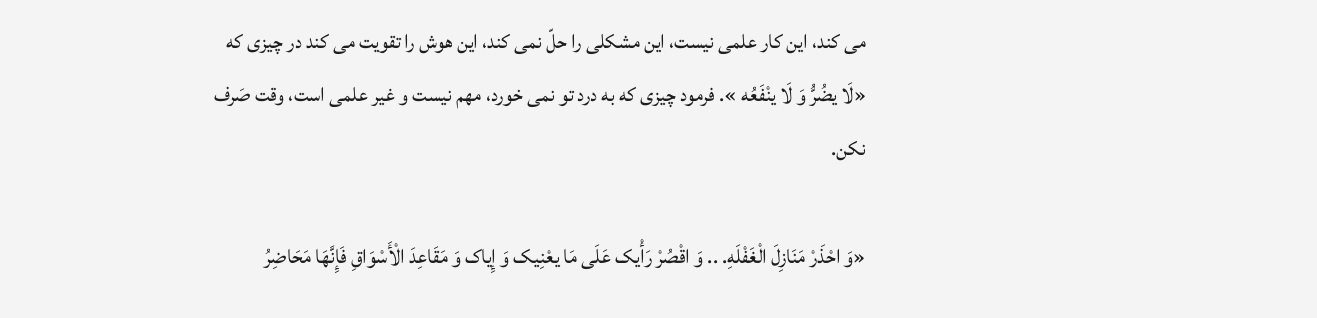می کند، این کار علمی نیست، این مشکلی را حلّ نمی کند، این هوش را تقویت می کند در چیزی که «لَا یضُرُّ وَ لَا ینْفَعُه ». فرمود چیزی که به درد تو نمی خورد، مهم نیست و غیر علمی است، وقت صَرف نکن.

«وَ احْذَرْ مَنَازِلَ الْغَفْلَهِ. .. وَ اقْصُرْ رَأْیک عَلَی مَا یعْنِیک وَ إِیاک وَ مَقَاعِدَ الْأَسْوَاقِ فَإِنَّهَا مَحَاضِرُ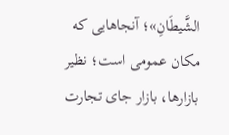الشَّیطَانِ»؛ آنجاهایی که مکان عمومی است؛ نظیر بازارها، بازار جای تجارت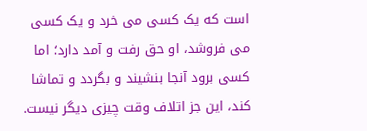است که یک کسی می خرد و یک کسی می فروشد، او حق رفت و آمد دارد؛ اما کسی برود آنجا بنشیند و بگردد و تماشا کند، این جز اتلاف وقت چیزی دیگر نیست.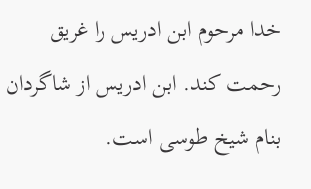خدا مرحوم ابن ادریس را غریق رحمت کند. ابن ادریس از شاگردان بنام شیخ طوسی است.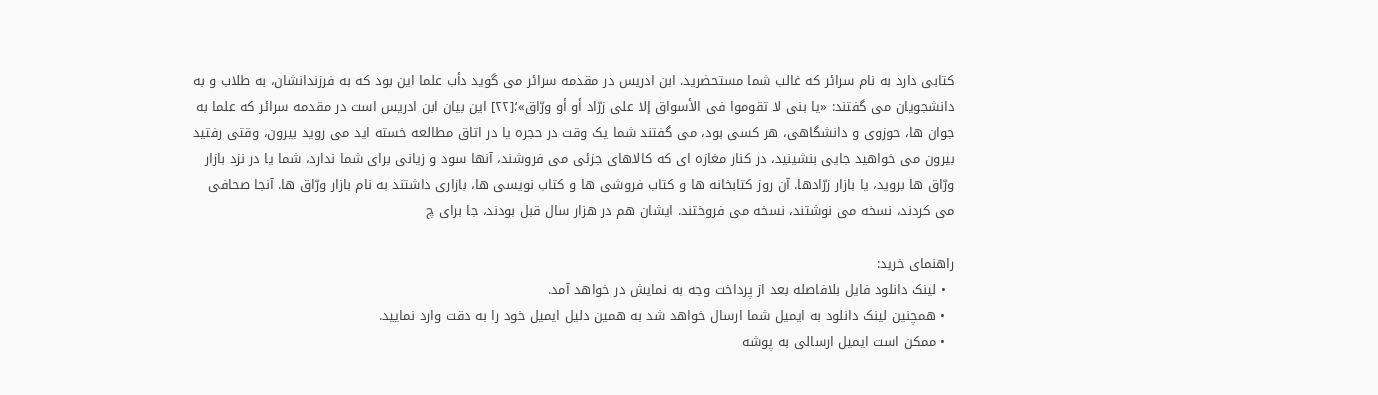کتابی دارد به نام سرائر که غالب شما مستحضرید. ابن ادریس در مقدمه سرائر می گوید دأب علما این بود که به فرزندانشان، به طلاب و به دانشجویان می گفتند: «یا بنی لا تقوموا فی الأسواق إلا علی زرّاد أو أو ورّاق»؛[۲۲] این بیان ابن ادریس است در مقدمه سرائر که علما به جوان ها، حوزوی و دانشگاهی، هر کسی بود، می گفتند شما یک وقت در حجره یا در اتاق مطالعه خسته اید می روید بیرون، وقتی رفتید بیرون می خواهید جایی بنشینید، در کنار مغازه ای که کالاهای جزئی می فروشند، آنها سود و زیانی برای شما ندارد، شما یا در نزد بازار ورّاق ها بروید، یا بازار زرّادها. آن روز کتابخانه ها و کتاب فروشی ها و کتاب نویسی ها، بازاری داشتند به نام بازار ورّاق ها. آنجا صحافی می کردند، نسخه می نوشتند، نسخه می فروختند. ایشان هم در هزار سال قبل بودند، جا برای چ

راهنمای خرید:
  • لینک دانلود فایل بلافاصله بعد از پرداخت وجه به نمایش در خواهد آمد.
  • همچنین لینک دانلود به ایمیل شما ارسال خواهد شد به همین دلیل ایمیل خود را به دقت وارد نمایید.
  • ممکن است ایمیل ارسالی به پوشه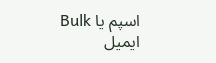اسپم یا Bulk ایمیل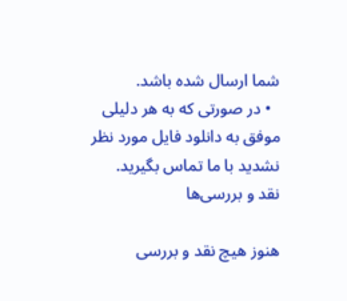شما ارسال شده باشد.
  • در صورتی که به هر دلیلی موفق به دانلود فایل مورد نظر نشدید با ما تماس بگیرید.
نقد و بررسی‌ها

هنوز هیچ نقد و بررسی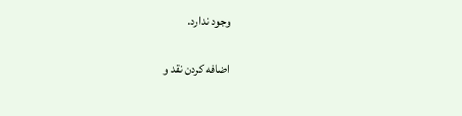وجود ندارد.

اضافه کردن نقد و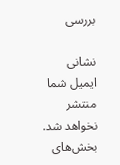بررسی

نشانی ایمیل شما منتشر نخواهد شد. بخش‌های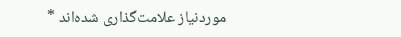موردنیاز علامت‌گذاری شده‌اند *